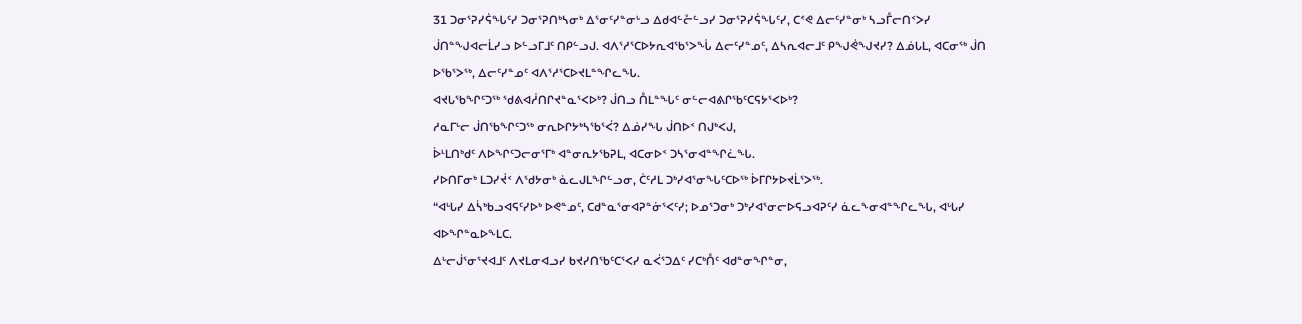31 ᑐᓂᕐᕈᓯᕌᖓᑦᓯ ᑐᓂᕐᕈᑎᒃᓴᓂᒃ ᐃᕐᓂᑦᓯᓐᓂᒡᓗ ᐃᑯᐊᓪᓔᓪᓗᓯ ᑐᓂᕐᕈᓯᕌᖓᑦᓯ, ᑕᕝᕙ ᐃᓕᑦᓯᓐᓂᒃ ᓴᓗᒤᓕᑎᑉᐳᓯ ᒎᑎᓐᖑᐊᓕᒫᓯᓗ ᐅᓪᓗᒥᒧᑦ ᑎᑭᓪᓗᒍ. ᐊᐱᕐᓱᕐᑕᐅᔭᕆᐊᖃᕐᐳᖔ ᐃᓕᑦᓯᓐᓄᑦ, ᐃᓴᕆᐊᓕᒧᑦ ᑭᖑᕚᖑᔪᓯ? ᐃᓅᒐᒪ, ᐊᑕᓂᖅ ᒎᑎ ᐅᖃᕐᐳᖅ, ᐃᓕᑦᓯᓐᓄᑦ ᐊᐱᕐᓱᕐᑕᐅᔪᒪᓐᖏᓚᖓ.
ᐊᔪᒐᖃᖏᑦᑐᖅ ᖁᕕᐊᓲᑎᒋᔪᓐᓇᕐᐸᐅᒃ? ᒎᑎᓗ ᑍᒪᓐᖓᑦ ᓂᓪᓕᐊᕕᒋᖃᑦᑕᕋᔭᕐᐸᐅᒃ?
ᓱᓇᒥᒡᓕ ᒎᑎᖃᖏᑦᑐᖅ ᓂᕆᐅᒋᔭᒃᓴᖃᕐᐹ? ᐃᓅᓯᖓ ᒎᑎᐅᑉ ᑎᒍᒃᐸᒍ,
ᐆᒻᒪᑎᒃᑯᑦ ᐱᐅᖏᑦᑐᓕᓂᕐᒥᒃ ᐊᓐᓂᕆᔭᖃᕈᒪ, ᐊᑕᓂᐅᑉ ᑐᓴᕐᓂᐊᓐᖏᓛᖓ.
ᓯᐅᑎᒥᓂᒃ ᒪᑐᓯᔫᑉ ᐱᖁᔭᓂᒃ ᓈᓚᒍᒪᖏᓪᓗᓂ, ᑖᑦᓱᒪ ᑐᒃᓯᐊᕐᓂᖓᑦᑕᐅᖅ ᐆᒥᒋᔭᐅᔪᒫᕐᐳᖅ.
“ᐊᒡᒐᓯ ᐃᓵᒃᑲᓗᐊᕋᑦᓯᐅᒃ ᐅᕙᓐᓄᑦ, ᑕᑯᓐᓇᕐᓂᐊᕈᓐᓃᕐᐸᑦᓯ; ᐅᓄᕐᑐᓂᒃ ᑐᒃᓯᐊᕐᓂᓕᐅᕋᓗᐊᕈᑦᓯ ᓈᓚᖕᓂᐊᓐᖏᓚᖓ, ᐊᒡᒐᓯ ᐊᐅᖏᓐᓇᐅᖕᒪᑕ.
ᐃᒡᓕᒎᕐᓂᕐᔪᐊᒧᑦ ᐱᔪᒪᓂᐊᓗᓯ ᑲᔪᓯᑎᖃᑦᑕᕐᐸᓯ ᓇᐹᕐᑐᐃᑦ ᓯᑕᒃᑍᑦ ᐊᑯᓐᓂᖏᓐᓂ,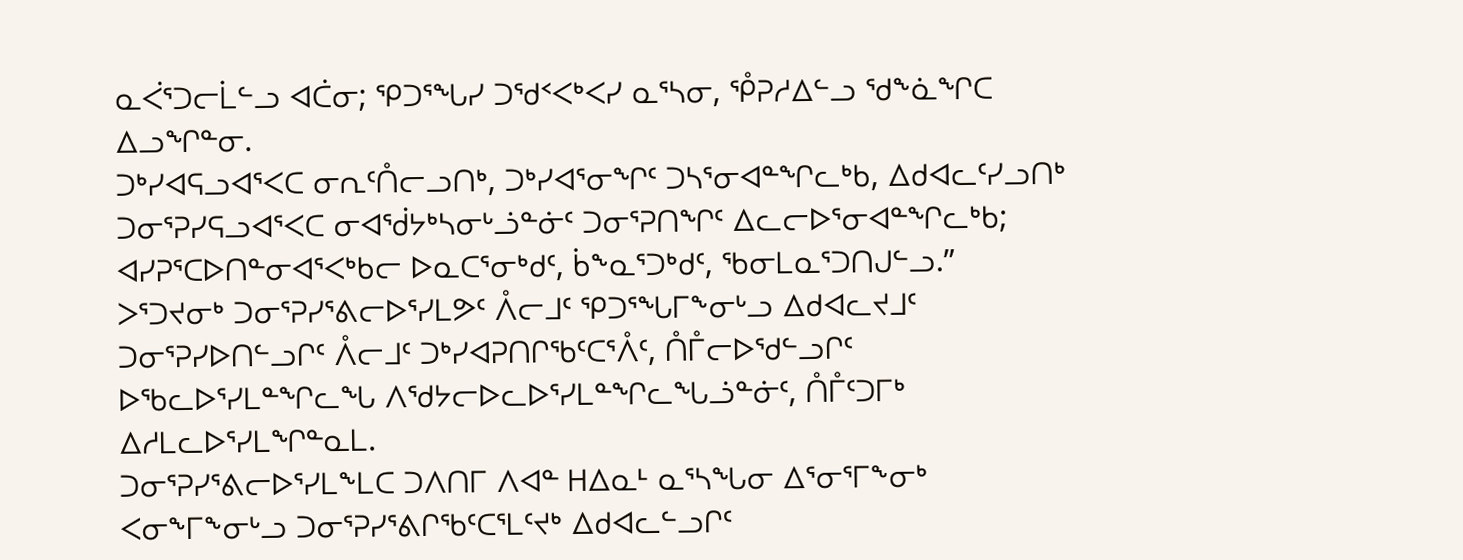ᓇᐹᕐᑐᓕᒫᓪᓗ ᐊᑖᓂ; ᕿᑐᕐᖓᓯ ᑐᖁᑉᐸᒃᐸᓯ ᓇᕐᓴᓂ, ᕾᕈᓱᐃᓪᓗ ᖁᖕᓈᖏᑕ ᐃᓗᖏᓐᓂ.
ᑐᒃᓯᐊᕋᓗᐊᕐᐸᑕ ᓂᕆᑦᑍᓕᓗᑎᒃ, ᑐᒃᓯᐊᕐᓂᖏᑦ ᑐᓴᕐᓂᐊᓐᖏᓚᒃᑲ, ᐃᑯᐊᓚᑦᓯᓗᑎᒃ ᑐᓂᕐᕈᓯᕋᓗᐊᕐᐸᑕ ᓂᐊᖂᔭᒃᓴᓂᒡᓘᓐᓃᑦ ᑐᓂᕐᕈᑎᖏᑦ ᐃᓚᓕᐅᕐᓂᐊᓐᖏᓚᒃᑲ; ᐊᓯᕈᕐᑕᐅᑎᓐᓂᐊᕐᐸᒃᑲᓕ ᐅᓇᑕᕐᓂᒃᑯᑦ, ᑳᖕᓇᕐᑐᒃᑯᑦ, ᖃᓂᒪᓇᕐᑐᑎᒍᓪᓗ.”
ᐳᕐᑐᔪᓂᒃ ᑐᓂᕐᕈᓯᕐᕕᓕᐅᕐᓯᒪᕗᑦ ᐰᓕᒧᑦ ᕿᑐᕐᖓᒥᖕᓂᒡᓗ ᐃᑯᐊᓚᔪᒧᑦ ᑐᓂᕐᕈᓯᐅᑎᓪᓗᒋᑦ ᐰᓕᒧᑦ ᑐᒃᓯᐊᕈᑎᒋᖃᑦᑕᕐᐰᑦ, ᑍᒤᓕᐅᖁᓪᓗᒋᑦ ᐅᖃᓚᐅᕐᓯᒪᓐᖏᓚᖓ ᐱᖁᔭᓕᐅᓚᐅᕐᓯᒪᓐᖏᓚᖓᓘᓐᓃᑦ, ᑍᒤᑦᑐᒥᒃ ᐃᓱᒪᓚᐅᕐᓯᒪᖏᓐᓇᒪ.
ᑐᓂᕐᕈᓯᕐᕕᓕᐅᕐᓯᒪᖕᒪᑕ ᑐᐱᑎᒥ ᐱᐊᓐ ᕼᐃᓇᒻ ᓇᕐᓴᖓᓂ ᐃᕐᓂᕐᒥᖕᓂᒃ ᐸᓂᖕᒥᖕᓂᒡᓗ ᑐᓂᕐᕈᓯᕐᕕᒋᖃᑦᑕᕐᒪᑦᔪᒃ ᐃᑯᐊᓚᓪᓗᒋᑦ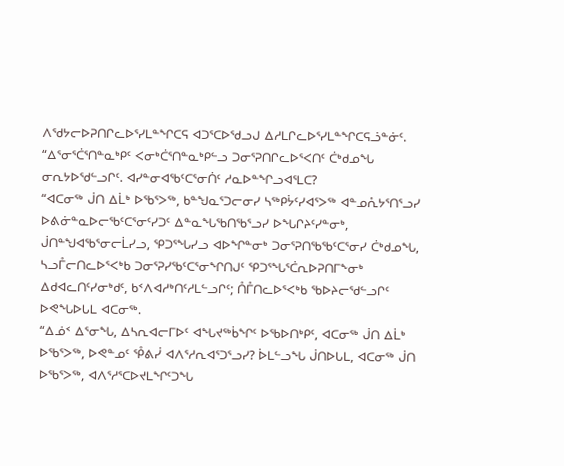ᐱᖁᔭᓕᐅᕈᑎᒋᓚᐅᕐᓯᒪᓐᖏᑕᕋ ᐊᑐᕐᑕᐅᖁᓗᒍ ᐃᓱᒪᒋᓚᐅᕐᓯᒪᓐᖏᑕᕋᓘᓐᓃᑦ.
“ᐃᕐᓂᕐᑖᕐᑎᓐᓇᒃᑭᑦ ᐸᓂᒃᑖᕐᑎᓐᓇᒃᑭᓪᓗ ᑐᓂᕐᕈᑎᒋᓚᐅᕐᐸᑎᑦ ᑖᒃᑯᓄᖓ ᓂᕆᔭᐅᖁᓪᓗᒋᑦ. ᐊᓯᓐᓂᐊᖃᑦᑕᕐᓂᑏᑦ ᓱᓇᐅᓐᖏᓗᐊᕐᒪᑕ?
“ᐊᑕᓂᖅ ᒎᑎ ᐃᒫᒃ ᐅᖃᕐᐳᖅ, ᑲᓐᖑᓇᕐᑐᓕᓂᓯ ᓴᖅᑭᔮᑦᓯᐊᕐᐳᖅ ᐊᓐᓄᕅᔭᕐᑎᕐᓗᓯ ᐅᕕᓃᓐᓇᐅᓕᖃᑦᑕᕐᓂᑦᓯᑐᑦ ᐃᓐᓇᖓᖃᑎᖃᕐᓗᓯ ᐅᖓᒋᔨᑦᓯᓐᓂᒃ, ᒎᑎᓐᖑᐊᖃᕐᓂᓕᒫᓯᓗ, ᕿᑐᕐᖓᓯᓗ ᐊᐅᖏᓐᓂᒃ ᑐᓂᕐᕈᑎᖃᖃᑦᑕᕐᓂᓯ ᑖᒃᑯᓄᖓ,
ᓴᓗᒤᓕᑎᓚᐅᕐᐸᒃᑲ ᑐᓂᕐᕈᓯᖃᑦᑕᕐᓂᖏᑎᒍᑦ ᕿᑐᕐᖓᕐᑖᕆᐅᕈᑎᒥᖕᓂᒃ ᐃᑯᐊᓚᑎᑦᓯᓂᒃᑯᑦ, ᑲᑉᐱᐊᓱᒃᑎᑦᓱᒪᓪᓗᒋᑦ; ᑍᒤᑎᓚᐅᕐᐸᒃᑲ ᖃᐅᔨᓕᖁᓪᓗᒋᑦ ᐅᕙᖓᐅᒐᒪ ᐊᑕᓂᖅ.
“ᐃᓅᑉ ᐃᕐᓂᖓ, ᐃᓴᕆᐊᓕᒥᐅᑦ ᐊᖓᔪᖅᑳᖏᑦ ᐅᖃᐅᑎᒃᑭᑦ, ᐊᑕᓂᖅ ᒎᑎ ᐃᒫᒃ ᐅᖃᕐᐳᖅ, ᐅᕙᓐᓄᑦ ᕾᕕᓰ ᐊᐱᕐᓱᕆᐊᕐᑐᕐᓗᓯ? ᐆᒪᓪᓗᖓ ᒎᑎᐅᒐᒪ, ᐊᑕᓂᖅ ᒎᑎ ᐅᖃᕐᐳᖅ, ᐊᐱᕐᓱᕐᑕᐅᔪᒪᖏᑦᑐᖓ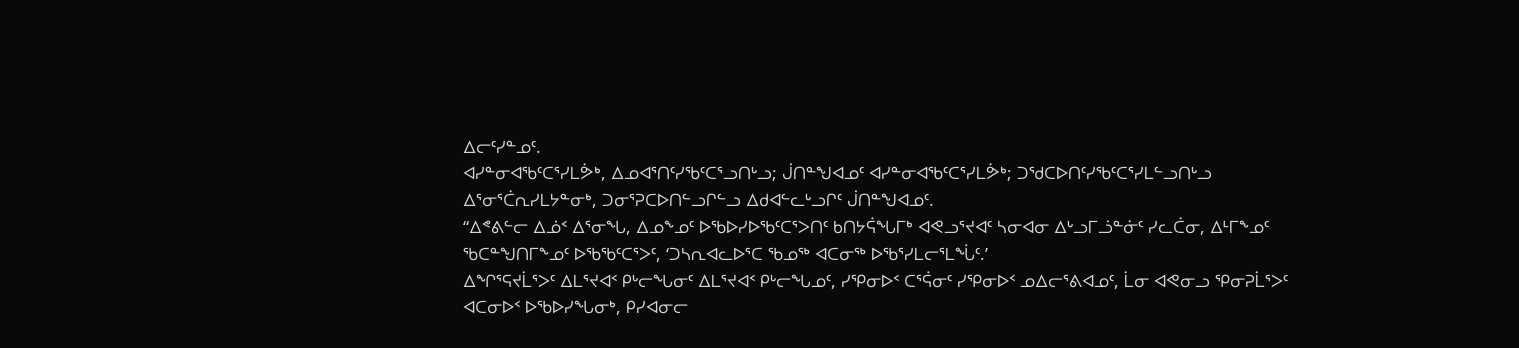ᐃᓕᑦᓯᓐᓄᑦ.
ᐊᓯᓐᓂᐊᖃᑦᑕᕐᓯᒪᕘᒃ, ᐃᓄᐊᕐᑎᑦᓯᖃᑦᑕᕐᓗᑎᒡᓗ; ᒎᑎᓐᖑᐊᓄᑦ ᐊᓯᓐᓂᐊᖃᑦᑕᕐᓯᒪᕘᒃ; ᑐᖁᑕᐅᑎᑦᓯᖃᑦᑕᕐᓯᒪᓪᓗᑎᒡᓗ ᐃᕐᓂᕐᑖᕆᓯᒪᔭᓐᓂᒃ, ᑐᓂᕐᕈᑕᐅᑎᓪᓗᒋᓪᓗ ᐃᑯᐊᓪᓚᒡᓗᒋᑦ ᒎᑎᓐᖑᐊᓄᑦ.
“ᐃᕝᕕᓪᓕ ᐃᓅᑉ ᐃᕐᓂᖓ, ᐃᓄᖕᓄᑦ ᐅᖃᐅᓯᐅᖃᑦᑕᕐᐳᑎᑦ ᑲᑎᔭᕌᖓᒥᒃ ᐊᕙᓗᕐᔪᐊᑦ ᓴᓂᐊᓂ ᐃᒡᓗᒥᓘᓐᓃᑦ ᓯᓚᑖᓂ, ᐃᒻᒥᖕᓄᑦ ᖃᑕᓐᖑᑎᒥᖕᓄᑦ ᐅᖃᖃᑦᑕᕐᐳᑦ, ‘ᑐᓴᕆᐊᓚᐅᕐᑕ ᖃᓄᖅ ᐊᑕᓂᖅ ᐅᖃᕐᓯᒪᓕᕐᒪᖔᑦ.’
ᐃᖏᕐᕋᔪᒫᕐᐳᑦ ᐃᒪᕐᔪᐊᑉ ᑭᒡᓕᖓᓂᑦ ᐃᒪᕐᔪᐊᑉ ᑭᒡᓕᖓᓄᑦ, ᓯᕿᓂᐅᑉ ᑕᕐᕌᓂᑦ ᓯᕿᓂᐅᑉ ᓄᐃᓕᕐᕕᐊᓄᑦ, ᒫᓂ ᐊᕙᓂᓗ ᕿᓂᕈᒫᕐᐳᑦ ᐊᑕᓂᐅᑉ ᐅᖃᐅᓯᖓᓂᒃ, ᑭᓯᐊᓂᓕ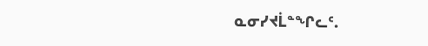ᓇᓂᓯᔪᒫᓐᖏᓚᑦ.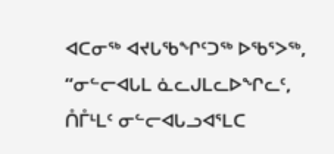ᐊᑕᓂᖅ ᐊᔪᒐᖃᖏᑦᑐᖅ ᐅᖃᕐᐳᖅ, “ᓂᓪᓕᐊᒐᒪ ᓈᓚᒍᒪᓚᐅᖏᓚᑦ, ᑍᒤᒻᒪᑦ ᓂᓪᓕᐊᒐᓗᐊᕐᒪᑕ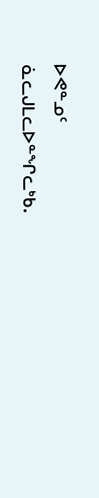ᐅᕙᓐᓄᑦ ᓈᓚᒍᒪᓚᐅᓐᖏᓚᒃᑲ.